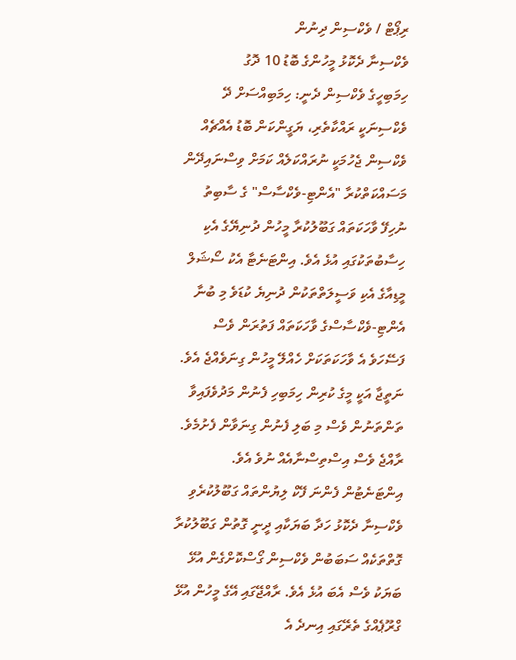ރިޕޯޓް / ވެކްސިން ދިނުން
ވެކްސިނާ ދެކޮޅު މީހުންގެ ބޮޑު 10 ދޮގު
ހިމަބިހީގެ ވެކްސިން ދެނީ: ހިމަބިއްސަށް ދޭ ވެކްސިނަކީ ރައްކާތެރި، ޔަގީންކަން ބޮޑު އެއްޗެއް
ވެކްސިން ޖެހުމަކީ ނުރައްކަލެއް ކަމަށް ވިސްނައިދޭން މަސައްކަތްކުރާ "އެންޓި-ވެކްސާސް" ގެ ސާބިތު ނުހިފޭ ވާހަކަތައް ގަބޫލުކުރާ މީހުން ދުނިޔޭގެ އެކި ހިސާބުތަކުގައި އުޅެ އެވެ. އިންޓަނެޓާ އެކު ސޯޝަލް މީޑިއާގެ އެކި ވަސީލަތްތަކުން ދުނިޔެ ކުޑަވެ މި ބުނާ އެންޓި-ވެކްސާސްގެ ވާހަކަތައް ފަތުރަން ވެސް ފަސޭހަވެ އެ ވާހަކަތަކަށް ހެއްލޭ މީހުން ގިނަވެއްޖެ އެވެ. ނަތީޖާ އަކީ މީގެ ކުރިން ހިމަބިހި ފެނުން މަދުވެފައިވާ ތަންތަނުން ވެސް މި ބަލި ފެނުން ގިނަވާން ފެށުމެވެ. ރާއްޖެ ވެސް އިސްތިސްނާއެއް ނުވެ އެވެ.
އިންޓަނެޓުން ފެންނަ ފޭކް ލިޔުންތައް ގަބޫލުކުރެވި ވެކްސިނާ ދެކޮޅު ހަދާ ބަޔަކާއި ދީނީ ގޮތުން ގަބޫލުކުރާ ގޮތްތަކެއް ސަބަބުން ވެކްސިން ގޯސްކޮށްގެން އުޅޭ ބަޔަކު ވެސް އެބަ އުޅެ އެވެ. ރާއްޖޭގައި އޭގެ މީހުން އުޅޭ ގްރޫޕެއްގެ ތެރޭގައި އިނދެ އެ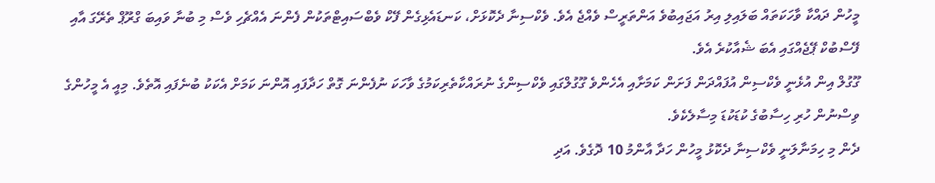މީހުން ދައްކާ ވާހަކަތައް ބަލައިލި އިރު އަޖައިބުވެ އަންތަރީސް ވެއްޖެ އެވެ. ވެކްސިނާ ދެކޮޅަށް، ކަނޑައެޅިގެން ފޭކް ވެބްސައިޓްތަކުން ފެންނަ އެއްޗެހި ވެސް މި ބުނާ ވައިބަ ގްރޫޕް ތެރޭގަ އާއި ފޭސްބުކް ޕޭޖެއްގައި އެބަ ޝެއާކުރެ އެވެ.
ގޫގުލް އިން އުޅެނީ ވެކްސިން އުފައްދަން ފަށަން ކަމަށާއި އެހެންވެ ގޫގުލްގައި ވެކްސިންގެ ނުރައްކާތެރިކަމުގެ ވާހަކަ ނުފެންނަ ގޮތް ހަދާފައި އޮންނަ ކަމަށް އެކަކު ބުނެފައި އޮތެވެ. މިއީ އެ މީހުންގެ ވިސްނުން ހުރި ހިސާބުގެ ކުޑަކުޑަ މިސާލެކެވެ.
ދެން މި ހިމަނާލަނީ ވެކްސިނާ ދެކޮޅު މީހުން ހަދާ އާންމު 10 ދޮގެވެ. އަދި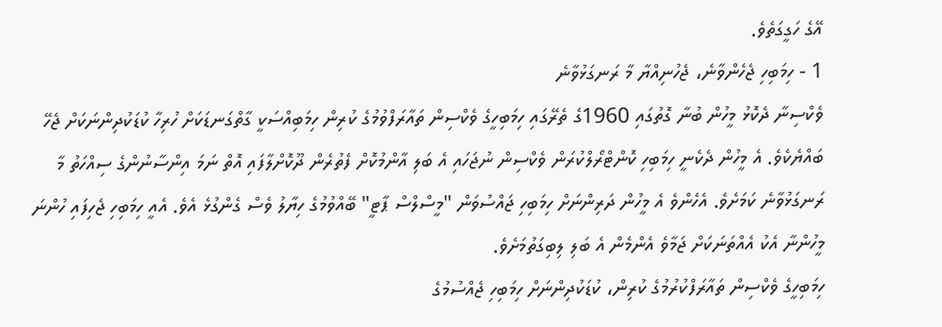އޭގެ ހަގީގަތެވެ.
1 - ހިމަބިހި ޖެހެންވާނެ، ޖެހުނިއްޔާ މާ ރަނގަޅުވާނެ
ވެކްސިނާ ދެކޮޅު މީހުން ބުނާ ގޮތުގައި 1960ގެ ތެރޭގައި ހިމަބިހީގެ ވެކްސިން ތައާރަފްވުމުގެ ކުރިން ހިމަބިއްސަކީ ގާތްގަނޑަކަށް ހުރިހާ ކުޑަކުދިންނަކަށް ޖެހޭ ބައްޔެކެވެ. އެ މީހުން ދެކެނީ ހިމަބިހި ކޮންޓްރޯލްކުރަން ވެކްސިން ނުޖަހައި އެ ބަލި އާންމުކޮށް ފެތުރެން ދޫކޮށްލާފައި އޮތް ނަމަ އިންސާނުންގެ ސިއްހަތު މާ ރަނގަޅުވާނެ ކަމަށެވެ. އެހެންވެ އެ މީހުން ދަރިންނަށް ހިމަބިހި ޖައްސުވަން "މީސްލްސް ޕާޓީ" ބޭއްވުމުގެ ހިޔާލު ވެސް ގެންގުޅެ އެވެ. އެއީ ހިމަބިހި ޖެހިފައި ހުންނަ މީހުންނާ އެކު އެއްތަނަކަށް ޖަމާވެ އެންމެން އެ ބަލި ލިބިގަތުމަށެވެ.
ހިމަބިހީގެ ވެކްސިން ތައާރަފްކުރުމުގެ ކުރިން، ކުޑަކުދިންނަށް ހިމަބިހި ޖެއްސުމުގެ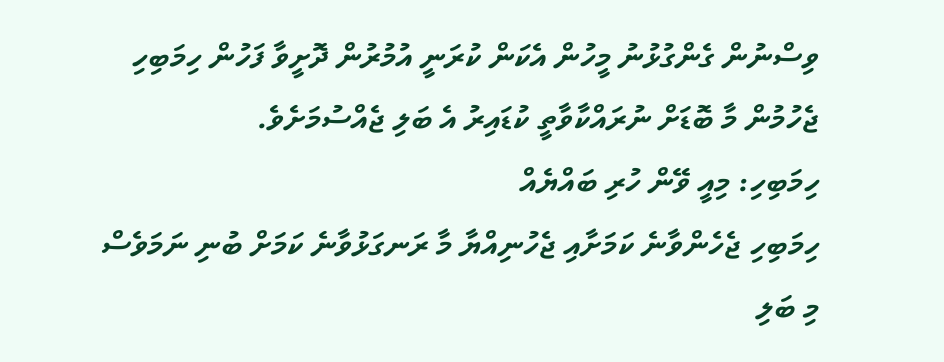ވިސްނުން ގެންގުޅުނު މީހުން އެކަން ކުރަނީ އުމުރުން ދޮށީވާ ފަހުން ހިމަބިހި ޖެހުމުން މާ ބޮޑަށް ނުރައްކާވާތީ ކުޑައިރު އެ ބަލި ޖެއްސުމަށެވެ.
ހިމަބިހި: މިއީ ވޭން ހުރި ބައްޔެއް
ހިމަބިހި ޖެހެންވާނެ ކަމަށާއި ޖެހުނިއްޔާ މާ ރަނގަޅުވާނެ ކަމަށް ބުނި ނަމަވެސް މި ބަލި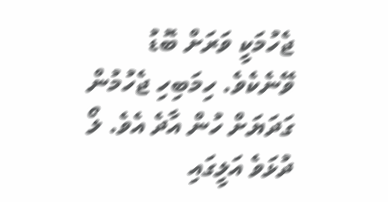ޖެހުމަކީ ވަރަށް ބޮޑު ވޭނެކެވެ. ހިމަބިހި ޖެހުމުން ގަދަޔަށް ހުން އާދެ އެވެ. ލޯ ދުޅަވެ އަލީގައި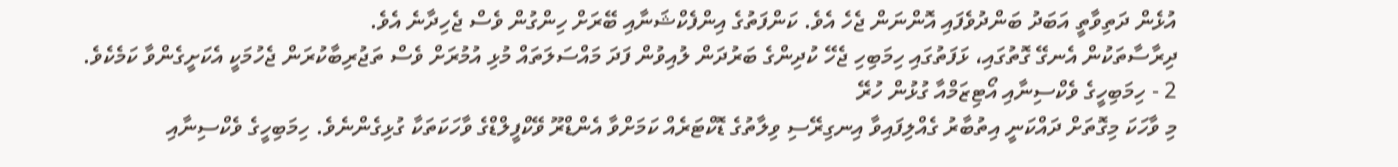އުޅެން ދަތިވާތީ އަބަދު ބަންދުވެފައި އޮންނަން ޖެހެ އެވެ. ކަންފަތުގެ އިންފެކްޝަނާއި ބޭރަށް ހިންގުން ވެސް ޖެހިދާނެ އެވެ.
ދިރާސާތަކުން އެނގޭ ގޮތުގައި، ޅަފަތުގައި ހިމަބިހި ޖެހޭ ކުދިންގެ ބަރުދަން ލުއިވުން ފަދަ މައްސަލަތައް މުޅި އުމުރަށް ވެސް ތަޖުރިބާކުރަން ޖެހުމަކީ އެކަށީގެންވާ ކަމެކެވެ.
2 - ހިމަބިހީގެ ވެކްސިނާއި އޯޓިޒަމްއާ ގުޅުން ހުރޭ
މި ވާހަކަ މިގޮތަށް ދައްކަނީ އިތުބާރު ގެއްލިފައިވާ އިނގިރޭސި ވިލާތުގެ ޑޮކްޓަރެއް ކަމަށްވާ އެންޑްރޫ ވޭކްފީލްޑްގެ ވާހަކަތަކާ ގުޅިގެންނެވެ. ހިމަބިހީގެ ވެކްސިނާއި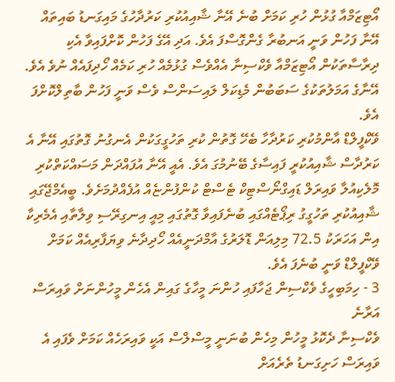އޯޓިޒަމްއާ ގުޅުން ހުރި ކަމަށް ބުނެ އޭނާ ޝާއިއުކުރި ކަރުދާހުގެ މައިގަނޑު ބައިތައް އޭނާ ފަހުން ވަނީ އަނބުރާ ގެންގޮސްފަ އެވެ. އަދި އޭގެ ފަހުން ކޮށްފައިވާ އެކި ދިރާސާތަކުން އޯޓިޒަމްއާ ވެކްސިނާ އެއްވެސް ގުޅުމެއް ހުރި ކަމެއް ހޯދިފައެއް ނުވެ އެވެ. އޭނާގެ އަމަލުތަކުގެ ސަބަބުން މެޑިކަލް ލައިސަންސް ވެސް ވަނީ ފަހުން ބާތިލްކޮށްފަ އެވެ.
ވޭކްފީލްޑް އާންމުކުރި ކަރުދާހާ ބެހޭ ގޮތުން ކުރި ތަހުގީގަކުން އެނގުނު ގޮތުގައި އޭނާ އެ ކަރުދާސް ޝާއިއުކުރީ ފައިސާގެ ބޭނުމުގަ އެވެ. އެއީ އޭނާ އުފައްދަން މަސައްކަތްކުރި މޮލެކިއުލާ ވައިރަލް ޑައިގްނޯސްޓިކް ޓެސްޓް ކުންފުންޏެއް އުފެއްދުމަށެވެ. ބީއެމްޖޭގައި ޝާއިއުކުރި ތަހުގީގު ރިޕޯޓެއްގައި ބުނެފައިވާ ގޮތުގައި މިއީ އިނގިރޭސި ވިލާތާއި އެމެރިކާ އިން އަހަރަކު 72.5 މިލިއަން ޑޮލަރުގެ އާމްދަނީއެއް ހޯދިދާނެ ވިޔަފާރިއެއް ކަމަށް ވޭކްފީލްޑް ވަނީ ބުނެފަ އެވެ.
3 - ހިމަބިހީގެ ވެކްސިން ޖަހާފައި ހުންނަ މީހާގެ ގައިން އެހެން މީހުންނަށް ވައިރަސް އަރާނެ
ވެކްސިނާ ދެކޮޅު މީހުން މިހެން ބުނަނީ މީސްލްސް އަކީ ވައިރަހެއް ކަމަށް ވެފައި އެ ވައިރަސް ހަށިގަނޑު ތެރެއަށް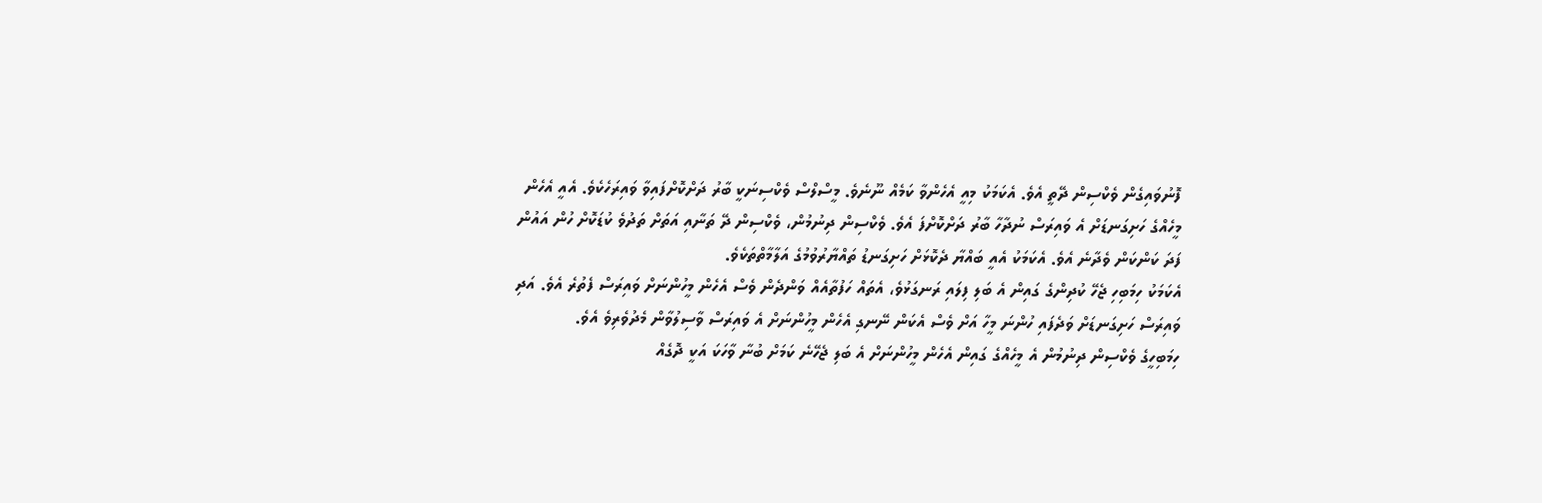ފޮނުވައިގެން ވެކްސިން ދޭތީ އެވެ. އެކަމަކު މިއީ އެހެންވާ ކަމެއް ނޫނެވެ. މީސްލްސް ވެކްސިނަކީ ބާރު ދަށްކޮށްފައިވާ ވައިރަހެކެވެ. އެއީ އެހެން މީހެއްގެ ހަށިގަނޑަށް އެ ވައިރަސް ނުދާހާ ބާރު ދަށްކޮށްފަ އެވެ. ވެކްސިން ދިނުމުން، ވެކްސިން ދޭ ތަނާއި އަތަށް ތަދުވެ ކުޑަކޮށް ހުން އައުން ފަދަ ކަންކަން ވެދާނެ އެވެ. އެކަމަކު އެއީ ބައްޔާ ދެކޮޅަށް ހަށިގަނޑު ތައްޔާރުވުމުގެ އަލާމާތްތަކެވެ.
އެކަމަކު ހިމަބިހި ޖެހޭ ކުދިންގެ ގައިން އެ ބަލި ފިލައި ރަނގަޅުވެ، އެތައް ހަފުތާއެއް ވަންދެން ވެސް އެހެން މީހުންނަށް ވައިރަސް ފެތުރެ އެވެ. އަދި ވައިރަސް ހަށިގަނޑަށް ވަދެފައި ހުންނަ މީހާ އަށް ވެސް އެކަން ނޭނގި އެހެން މީހުންނަށް އެ ވައިރަސް ވާސިލުވާން މެދުވެރިވެ އެވެ.
ހިމަބިހީގެ ވެކްސިން ދިނުމުން އެ މީހެއްގެ ގައިން އެހެން މީހުންނަށް އެ ބަލި ޖެހޭނެ ކަމަށް ބުނާ ވާހަކަ އަކީ ދޮގެއް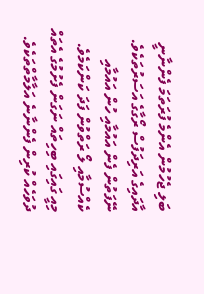ބަލި ޖެހުމުން އެންމެ ފުރަތަމަ ފެންނާނީ އާދައިގެ އަރިދަފުސް ރޯގާގެ އަސަރުތަކެވެ. ނޭފަތުން ފެން އައުމާއި ހުން އައުމާއި ކެއްސުމާއި ލޯ ރަތްވުން ފަދަ ކަންކަމެވެ. މިއީ ގައިގައި ބިހިތައް ނަގަން ފެށުމުގެ އެތައް ދުވަހެއް ކުރިން ފެންނާނެ އަލާމާތްތަކެވެ.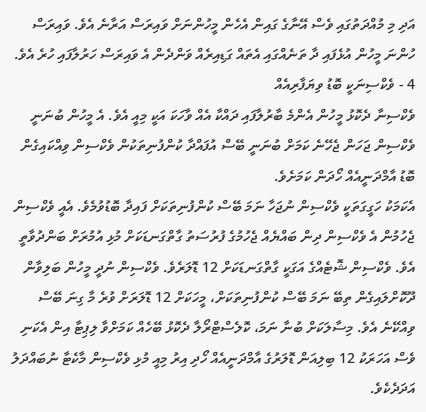އަދި މި މުއްދަތުގައި ވެސް އޭނާގެ ގައިން އެހެން މީހުންނަށް ވައިރަސް އަރާނެ އެވެ. ވައިރަސް ހުންނަ މީހުން އުޅެފައި ދާ ތަނެއްގައި އެތައް ގަޑިއިރެއް ވަންދެން އެ ވައިރަސް ހަރުލާފައި ހުރެ އެވެ.
4 - ވެކްސިނަކީ ބޮޑު ވިޔަފާރިއެއް
ވެކްސިނާ ދެކޮޅު މީހުން އެންމެ ބާރުލާފައި ދައްކާ އެއް ވާހަކަ އަކީ މިއީ އެވެ. އެ މީހުން ބުނަނީ ވެކްސިން ޖަހަން ޖެހޭނެ ކަމަށް ބުނަނީ ބޭސް އުފައްދާ ކުންފުނިތަކުން ވެކްސިން ވިއްކައިގެން ބޮޑު އާމްދަނީއެއް ހޯދަން ކަމަށެވެ.
އެކަމަކު ހަގީގަތަކީ ވެކްސިން ނުޖަހާ ނަމަ ބޭސް ކުންފުނިތަކަށް ފައިދާ ބޮޑުވުމެވެ. އެއީ ވެކްސިން ޖެހުމުން އެ ވެކްސިން ދިން ބައްޔެއް ޖެހުމުގެ ފުރުސަތު ގާތްގަނޑަކަށް މުޅި އުމުރަށް ބަންދުވާތީ އެވެ. ވެކްސިން ޝޮޓެއްގެ އަގަކީ ގާތްގަނޑަކަށް 12 ޑޮލަރެވެ. ވެކްސިން ނުދީ މީހުން ބަލިވާން ދޫކޮށްލައިގެން ތިބޭ ނަމަ ބޭސް ކުންފުނިތަކަށް، މީހަކަށް 12 ޑޮލަރަށް ވުރެ މާ ގިނަ ބޭސް ވިއްކޭނެ އެވެ. މިސާލަކަށް ބުނާ ނަމަ، ކޮލެސްޓްރޯލާ ދެކޮޅު ބޭހެއް ކަމަށްވާ ލިޕިޓާ އިން އެކަނި ވެސް އަހަރަކު 12 ބިލިއަން ޑޮލަރުގެ އާމްދަނީއެއް ހޯދި އިރު މިއީ މުޅި ވެކްސިން މާކެޓާ ނުބައްދަލު އަދަދެކެވެ.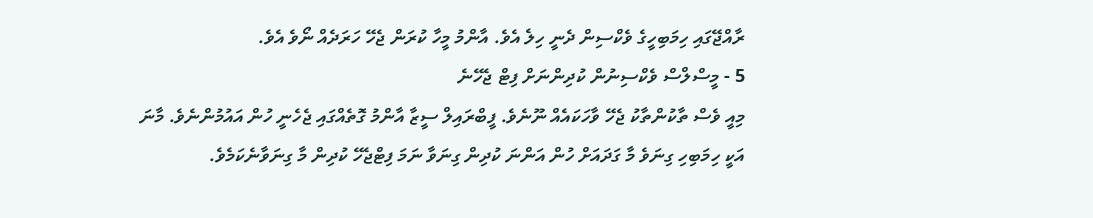ރާއްޖޭގައި ހިމަބިހީގެ ވެކްސިން ދެނީ ހިލެ އެވެ. އާންމު މީހާ ކުރަން ޖެހޭ ހަރަދެއް ނޯވެ އެވެ.
5 - މީސްލްސް ވެކްސިނުން ކުދިންނަށް ފިޓް ޖެހޭނެ
މިއީ ވެސް ތާކުންތާކު ޖެހޭ ވާހަކައެއް ނޫނެވެ. ފީބްރައިލް ސީޒާ އާންމު ގޮތެއްގައި ޖެހެނީ ހުން އައުމުންނެވެ. މާނަ އަކީ ހިމަބިހި ގިނަވެ މާ ގަދައަށް ހުން އަންނަ ކުދިން ގިނަވާ ނަމަ ފިޓްޖެހޭ ކުދިން މާ ގިނަވާނެކަމެވެ.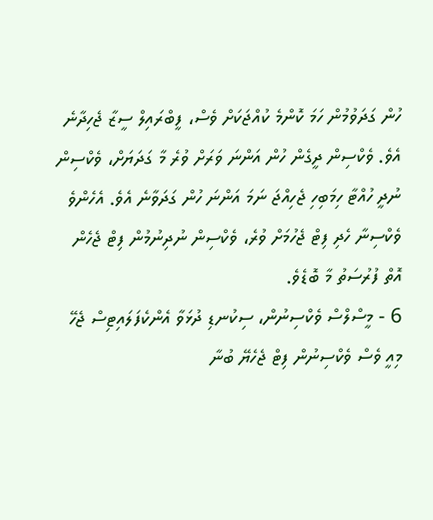ހުން ގަދަވުމުން ހަމަ ކޮންމެ ކުއްޖަކަށް ވެސް، ފީބްރައިލް ސީޒާ ޖެހިދާނެ އެވެ. ވެކްސިން ދީގެން ހުން އަންނަ ވަރަށް ވުރެ މާ ގަދަޔަށް، ވެކްސިން ނުދީ ހުއްޓާ ހިމަބިހި ޖެހިއްޖަ ނަމަ އަންނަ ހުން ގަދަވާނެ އެވެ. އެހެންވެ ވެކްސިނާ ހެދި ފިޓް ޖެހުމަށް ވުރެ، ވެކްސިން ނުދިނުމުން ފިޓް ޖެހެން އޮތް ފުރުސަތު މާ ބޮޑެވެ.
6 - މީސްލްސް ވެކްސިނުން، ސިކުނޑި ދުޅަވާ އެންކެފަލައިޓިސް ޖެހޭ
މިއީ ވެސް ވެކްސިނުން ފިޓް ޖެހެޔޭ ބުނާ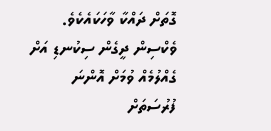ގޮތަށް ދައްކާ ވާހަކައެކެވެ. ވެކްސިން ދީގެން ސިކުނޑި އަށް ގެއްލުމެއް ވުމަށް އޮންނަ ފުރުސަތަށް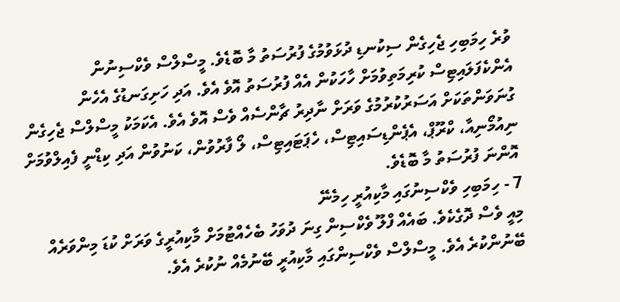ވުރެ ހިމަބިހި ޖެހިގެން ސިކުނޑި ދުޅަވުމުގެ ފުރުސަތު މާ ބޮޑެވެ. މީސްލްސް ވެކްސިނުން އެންކެފަލައިޓިސް ކުރިމަތިވުމަށް ހާހަކުން އެއް ފުރުސަތު އޮވެ އެވެ. އަދި ހަށިގަނޑުގެ އެހެން ގުނަވަންތަކަށް އަސަރުކުރުމުގެ ވަރަށް ނާދިރު ޗާންސެއް ވެސް އޮވެ އެވެ. އެކަމަކު މީސްލްސް ޖެހިގެން ނިއުމޯނިއާ، ކްރޫޕް، އެޕެންޑިސައިޓިސް، ހެޕަޓައިޓިސް، ލޯ ފާރުވުން، ކަނުވުން އަދި ކިޑްނީ ފެއިލްވުމަށް އޮންނަ ފުރުސަތު މާ ބޮޑެވެ.
7 - ހިމަބިހި ވެކްސިނުގައި މާކިއުރީ ހިމެނޭ
މިއީ ވެސް ދޮގެކެވެ. ބައެއް ފްލޫ ވެކްސިން ގިނަ ދުވަހު ބެހެއްޓުމަށް މާކިއުރީގެ ވަރަށް ކުޑަ މިންވަރެއް ބޭނުންކުރެ އެވެ. މީސްލްސް ވެކްސިންގައި މާކިއުރީ ބޭނުމެއް ނުކުރެ އެވެ.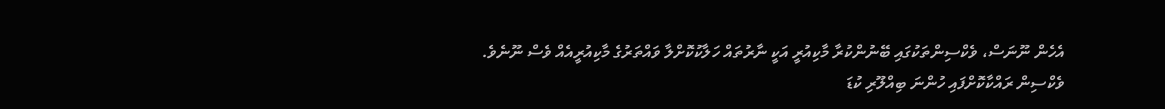އެހެން ނޫނަސް، ވެކްސިންތަކުގައި ބޭނުންކުރާ މާކިއުރީ އަކީ ނާރުތައް ހަލާކުކޮށްލާ ވައްތަރުގެ މާކިއުރީއެއް ވެސް ނޫނެވެ.
ވެކްސިން ރައްކާކޮށްފައި ހުންނަ ބިއްލޫރި ކުޑަ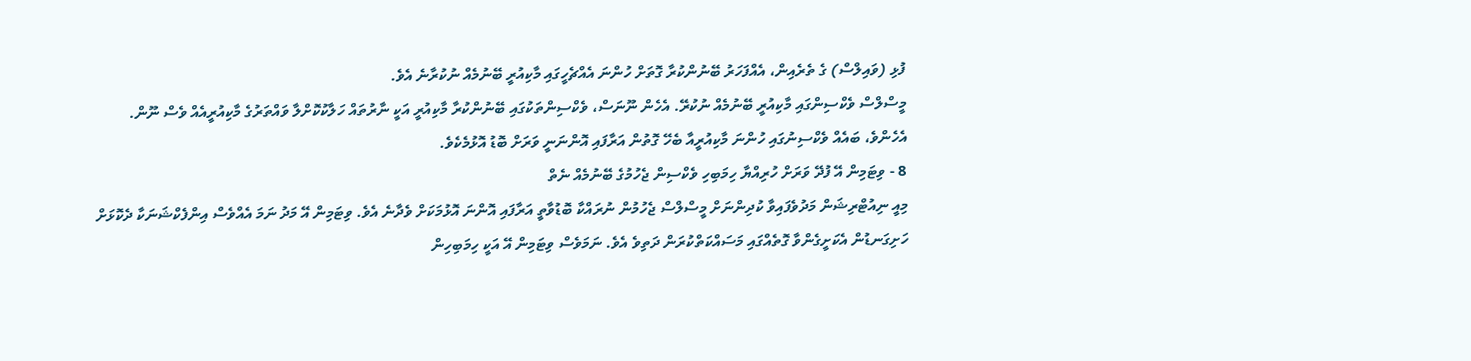ފުޅި (ވައިލްސް) ގެ ތެރެއިން، އެއްފަހަރު ބޭނުންކުރާ ގޮތަށް ހުންނަ އެއްޗެހީގައި މާކިއުރީ ބޭނުމެއް ނުކުރާނެ އެވެ.
މީސްލްސް ވެކްސިންގައި މާކިއުރީ ބޭނުމެއް ނުކުރޭ. އެހެން ނޫނަސް، ވެކްސިންތަކުގައި ބޭނުންކުރާ މާކިއުރީ އަކީ ނާރުތައް ހަލާކުކޮށްލާ ވައްތަރުގެ މާކިއުރީއެއް ވެސް ނޫން.
އެހެންވެ، ބައެއް ވެކްސިނުގައި ހުންނަ މާކިއުރީއާ ބެހޭ ގޮތުން އަރާފައި އޮންނަނީ ވަރަށް ބޮޑު އޮޅުމެކެވެ.
8 - ވިޓަމިން އޭ ފުދޭ ވަރަށް ހުރިއްޔާ ހިމަބިހި ވެކްސިން ޖެހުމުގެ ބޭނުމެއް ނެތް
މިއީ ނިއުޓްރިޝަން މަދުވެފައިވާ ކުދިންނަށް މީސްލްސް ޖެހުމުން ނުރައްކާ ބޮޑުވާތީ އަރާފައި އޮންނަ އޮޅުމަކަށް ވެދާނެ އެވެ. ވިޓަމިން އޭ މަދު ނަމަ އެއްވެސް އިންފެކްޝަނަކާ ދެކޮޅަށް ހަށިގަނޑުން އެކަށީގެންވާ ގޮތެއްގައި މަސައްކަތްކުރަން ދަތިވެ އެވެ. ނަމަވެސް ވިޓަމިން އޭ އަކީ ހިމަބިހިން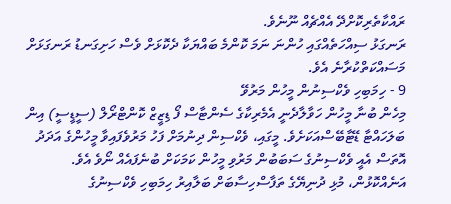ރައްކާތެރިކޮށްދޭ އެއްޗެއް ނޫނެވެ.
ރަނގަޅު ސިއްހަތެއްގައި ހުންނަ ނަމަ ކޮންމެ ބައްޔަކާ ދެކޮޅަށް ވެސް ހަށިގަނޑު ރަނގަޅަށް މަސައްކަތްކުރާނެ އެވެ.
9 - ހިމަބިހި ވެކްސިނުން މީހުން މަރުވޭ
މިހެން ބުނާ މީހުން ހަވާލާދެނީ އެމެރިކާގެ ސެންޓާސް ފޯ ޑިޒީޒް ކޮންޓްރޯލް (ސީޑީސީ) އިން ބަލަހައްޓާ ޑޭޓާބޭސްއަކަށެވެ. މީގައި، ވެކްސިން ދިނުމަށް ފަހު މަރުވެފައިވާ މީހުންގެ އަދަދު އޮތަސް އެއީ ވެކްސިނުގެ ސަބަބުން މަރުވި މީހުން ކަމަކަށް ބުނެފައެއް ނޯވެ އެވެ.
އަނެއްކޮޅުން، މުޅި ދުނިޔޭގެ ތަފާސްހިސާބަށް ބަލާއިރު ހިމަބިހި ވެކްސިނުގެ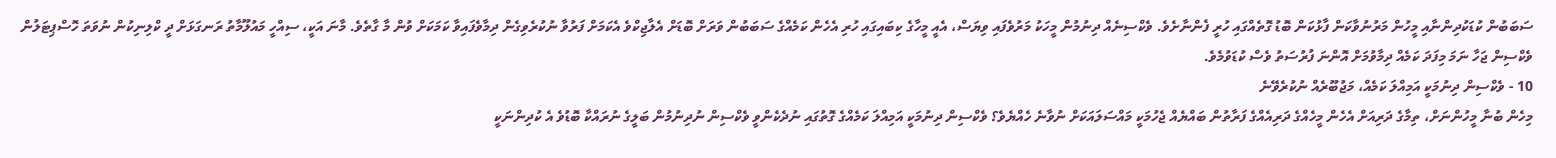ސަބަބުން ކުޑަކުދިންނާއި މީހުން މަރުނުވާކަން ފާޅުކަން ބޮޑު ގޮތެއްގައި ހުރީ ފެންނާށެވެ. ވެކްސިނެއް ދިނުމުން މީހަކު މަރުވެފައި ވިޔަސް، އެއީ މީހާގެ ކިބައިގައި ހުރި އެހެން ކަމެއްގެ ސަބަބުން ވަރަށް ބޮޑަށް އެލާޖިކްވެ އެކަމަށް ފަރުވާ ނުކުރެވިގެން ދިމާވެފައިވާ ކަމަކަށް ވުން މާ ގާތެވެ. މާނަ އަކީ، ސިއްހީ މައުލޫމާތު ރަނގަޅަށް ދީ ކްލިނިކުން ނުވަތަ ހޮސްޕިޓަލުން ވެކްސިން ޖަހާ ނަމަ މިފަދަ ކަމެއް ދިމާވުމަށް އޮންނަ ފުރުސަތު ވެސް ކުޑަވުމެވެ.
10 - ވެކްސިން ދިނުމަކީ އަމިއްލަ ކަމެއް، މަޖުބޫރެއް ނުކުރެވޭނެ
މިހެން ބުނާ މީހުންނަށް، ތިމާގެ ދަރިއަށް އެހެން މީހެއްގެ ދަރިއެއްގެ ފަރާތުން ބައްޔެއް ޖެހުމަކީ މައްސަލައަކަށް ނުވާނެ ހެއްޔެވެ؟ ވެކްސިން ދިނުމަކީ އަމިއްލަ ކަމެއްގެ ގޮތުގައި ނުދެކެންވީ ވެކްސިން ނުދިނުމުން ބަލީގެ ނުރައްކާ ބޮޑުވެ އެ ކުދިންނަކީ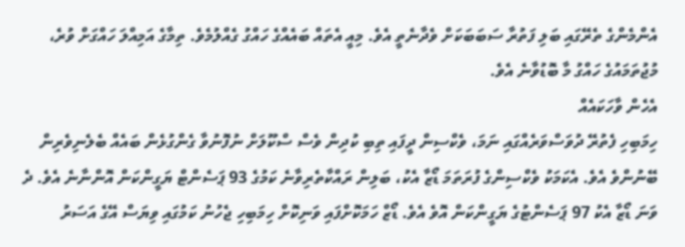އެންމެންގެ ތެރޭގައި ބަލި ފަތުރާ ސަބަބަކަށް ވެދާނެތީ އެވެ. މިއީ އެތައް ބައެއްގެ ހައްގު ގެއްލުމެވެ. ތިމާގެ އަމިއްލަ ހައްގަށް ވުރެ، މުޖުތަމައުގެ ހައްގު މާ ބޮޑުވާނެ އެވެ.
އެހެން ވާހަކައެއް
ހިމަބިހި ފެތުރޭ ދުވަސްވަރެއްގައި ނަމަ، ވެކްސިން ދީފައި ތިބި ކުދިން ވެސް ސްކޫލަށް ނުފޮނުވާ ގެންގުޅެން ބައެއް ބެލެނިވެރިން ބޭނުންވެ އެވެ. އެކަމަކު ވެކްސިންގެ ފުރަތަމަ ޑޯޒާ އެކު، ބަލިން ރައްކާތެރިވާނެ ކަމުގެ 93 ޕަސެންޓް ޔަގީންކަން އޮންނާނެ އެވެ. ދެ ވަނަ ޑޯޒާ އެކު 97 ޕަސެންޓުގެ ޔަގީންކަން އޮވެ އެވެ. ޑޯޒް ހަމަކޮށްފައި ވަނިކޮށް ހިމަބިހި ޖެހުނު ކަމުގައި ވިޔަސް އޭގެ އަސަރު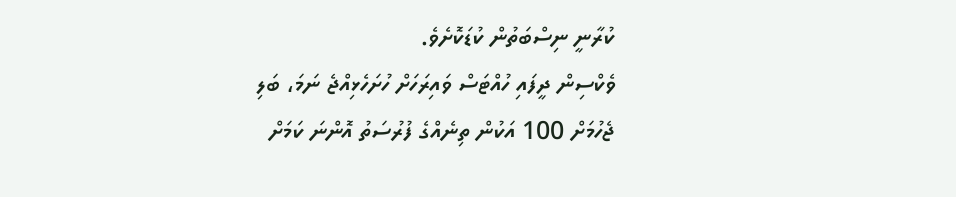ކުރާނީ ނިސްބަތުން ކުޑަކޮށެވެ.
ވެކްސިން ދީފައި ހުއްޓަސް ވައިރަހަށް ހުށަހެޅިއްޖެ ނަމަ، ބަލި ޖެހުމަށް 100 އަކުން ތިނެއްގެ ފުރުސަތު އޮންނަ ކަމަށް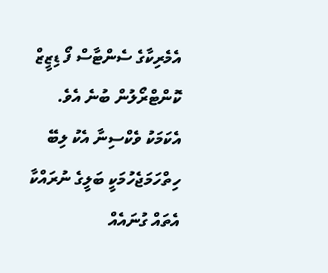އެމެރިކާގެ ސެންޓާސް ފޯ ޑިޒީޒް ކޮންޓްރޯލުން ބުނެ އެވެ. އެކަމަކު ވެކްސިނާ އެކު ލިބޭ ހިތްހަމަޖެހުމަކީ ބަލީގެ ނުރައްކާ އެތައް ގުނައެއް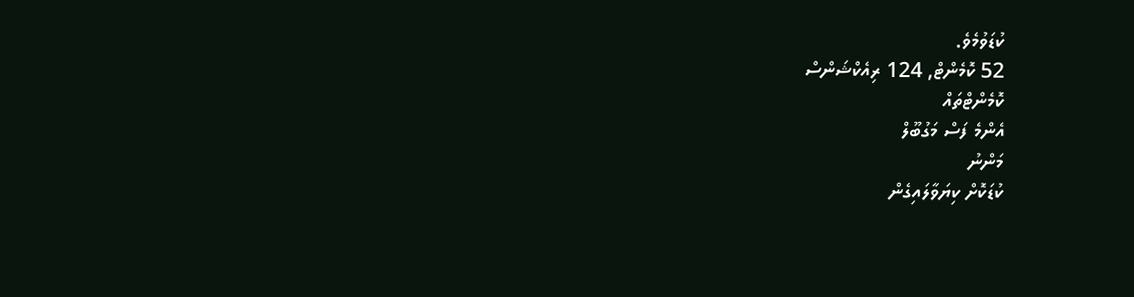ކުޑަވުމެވެ.
52 ކޮމެންޓް, 124 ރިއެކްޝަންސް
ކޮމެންޓްތައް
އެންމެ ފަސް މަގުބޫލް
މަންނު
ކުޑަކޮށް ކިޔަވާލައިގެން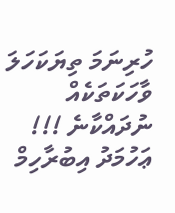ހުރިނަމަ ތިޔަކަހަލަ ވާހަކަތަކެއް ނުދައްކާނެ !!!
ޢަހުމަދު އިބުރާހިމް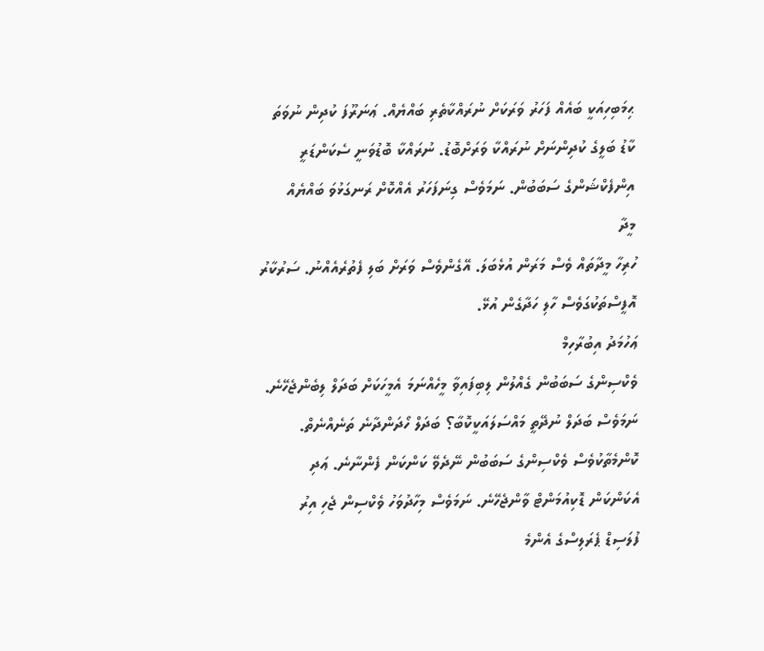ޙިމަބިހިއަކީ ބައެއް ފަހަރު ވަރަކަށް ނުރައްކާތެރި ބައްޔެއް. ޢަނަރޫފަ ކުދިން ނުވަތަ ކާޑު ބަލީގެ ކުދިންނަށް ނުރައްކާ ވަރަށްބޮޑު. ނުރައްކާ ބޮޑުވަނީ ސެކަންޑަރީ އިންފެކްޝަންގެ ސަބަބުން. ނަމަވެސް ގިނަފަހަރު އެއްކޮށް ރަނގަޅުވަ ބައްޔެއް
މީދާ
ހުރިހާ މީދާތައް ވެސް މަރަން އުޅެބަލަ. އޭގެންވެސް ވަރަށް ބަލި ފެތުރެއެއްނު. ސަރުކާރު އޮފީސްތަކުގަވެސް ހާލި ހަދާގެން އުޅޭ.
ޢަހުމަދު އިބުރާހިމް
ވެކްސިންގެ ސަބަބުން ގެއްލުން ލިބިފައިވާ މީހެއްނަމަ އެމީހަކަށް ބަދަލް ލިބެންޖެހޭނެ. ނަމަވެސް ބަދަލް ނުދޭތީ މައްސަލައަކީކޮބާ؟ ބަދަލް ހޯދަންދާނެ ތަނެއްނެތް. ކޮންމެތާކުވެސް ވެކްސިންގެ ސަބަބުން ނޭދެވޭ ކަންކަން ފެންނާނެ. ޢަދި އެކަންކަން ޑޮކިއުމަންޓް ވާންޖެހޭނެ. ނަމަވެސް މިހާދުވަހު ވެކްސިން ޖެހި އިރު ފުލަސިޑް ޕެރަލިސްގެ އެންމެ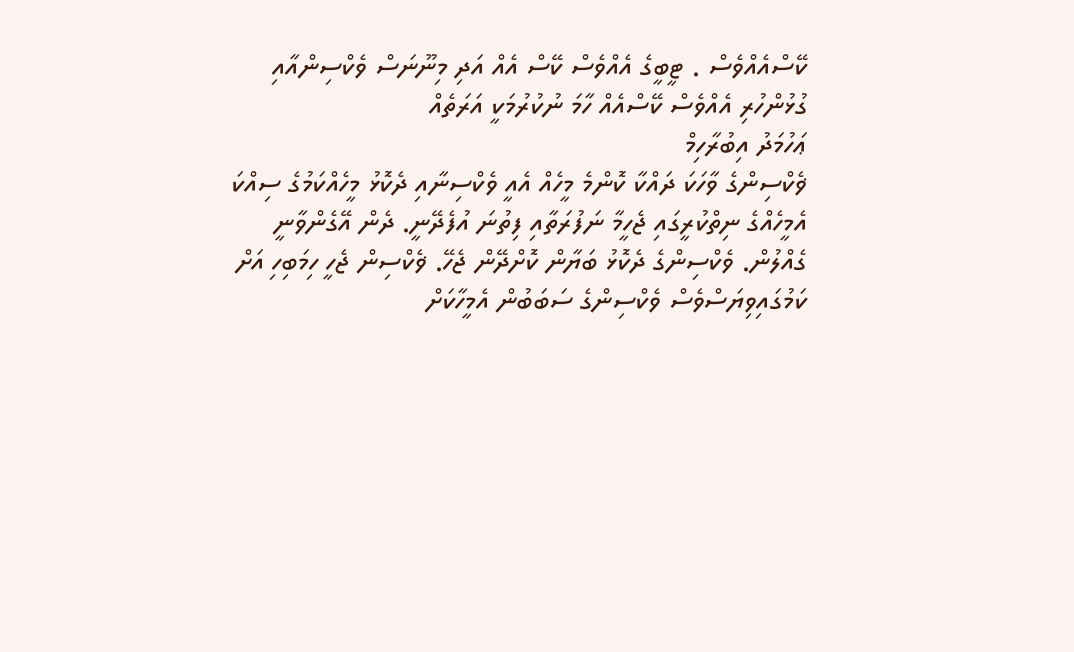ކޭސްއެއްވެސް . ޓީބީގެ އެއްވެސް ކޭސް އެއް އަދި މިނޫނަސް ވެކްސިންއާއި ގުޅުންހުރި އެއްވެސް ކޭސްއެއް ހާމަ ނުކުރުމަކީ އަރަތެއް
ޢަހުމަދު އިބުރާހިމް
ޥެކްސިންގެ ވާހަކަ ދައްކާ ކޮންމެ މީހެއް އެއީ ވެކްސިނާއި ދެކޮޅު މީހެއްކަމުގެ ސިއްކަ އެމީހެއްގެ ނިތްކުރީގައި ޖެހީމާ ނަފުރަތާއި ފިތުނަ އުފެދޭނީ. ދެން އޭގެންވާނީ ގެއްލުން. ވެކްސިންގެ ދެކޮޅު ބަޔާން ކޮށްދޭން ޖެހޭ. ޥެކްސިން ޖެހީ ހިމަބިހި އަށް ކަމުގައިވިޔަސްވެސް ވެކްސިންގެ ސަބަބުން އެމީހާކަށް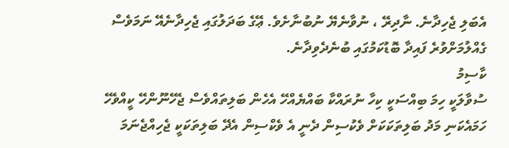އެބަލި ޖެހިދާނެ. ނާދިރޭ ، ނުވާނެޔޭ ނުބުނާށެވެ. ޢޭގެ ބަދަލުގައި ޖެހިދާނެއޭ ނަމަވެސް ގެއްލުމަށްވުރެ ފައިދާ ބޮޑުކަމުގައި ބުނެދެވިދާނެ.
ކާސިމު
ސުވާލަކީ ހިމަ ބިއްސަކީ ކިހާ ނުރައްކާ ބައްޔެއްހޭ އެހެން ބަލިތައްވެސް ޖެހޭނޫންހޭ ކީއްވެހޭ ހަމައެކަނި މަދު ބަލިތަކަކަށް ވެކުސިން ދެނީ އެ ވެކްސިން އެދޭ ބަލިތަކަކީ ޖެހިއްޖެނަމަ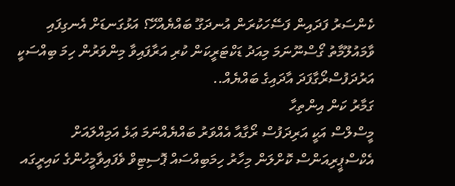ކެންސަރު ފަދައިން ފަސޭހަކުރަން އުނދަގޫ ބައްޔެއްހޭ؟ އަޅުގަނޑަށް އެނގިފައި ވާމައުލޫމާތު ގޯސްނޫނަމަ މިއަދު ޑަކްޓަރީކަން ކުރި އަރާފައިވާ މިންވަރުން ހިމަ ބިއްސަކީ އަރުދަފުސްރޯގާފަދަ އާދައިގެ ބައްޔެއް..
ގަމާރު ކަން އިންތިހާ
މީސްލްސް އަކީ އަރިދަފުސް ރޯގާއާ އެއްވަރު ބައްޔެއްނަމަ ޢަޅެ އަމިއްލައަށް އެކްސްޕީރިއަންސް ކޮށްލަން މިހާރު ހިމަބިއްސައް ޕޮސިޓިވް ވެފައިވާމީހުންގެ ކައިރީގައ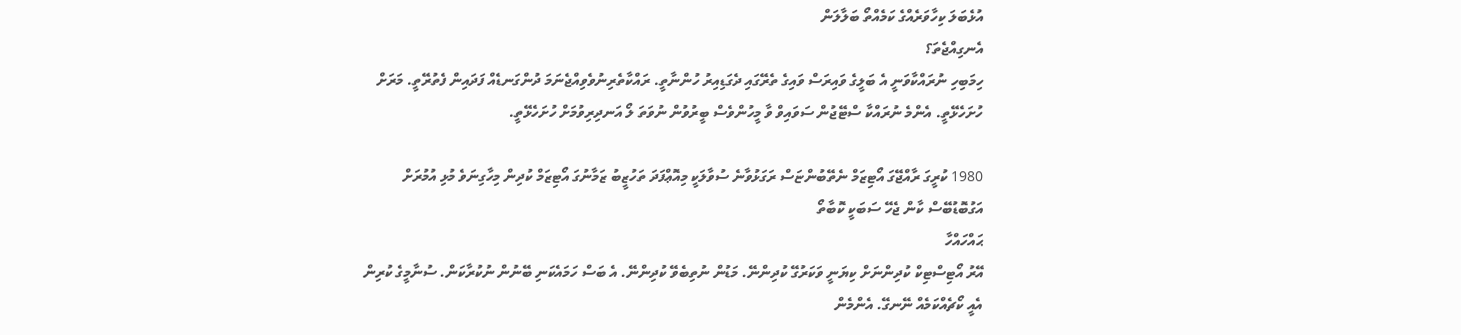އުޅެބަލަ ކިހާވަރެއްގެ ކަމެއްތޯ ބަލާލަން
އެނގިއްޖެތަ؟
ހިމަބިހި ނުރައްކާވަނީ އެ ބަލީގެ ވައިރަސް ވައިގެ ތެރޭގައި ދެގަޑިއިރު ހުންނާތީ. ރައްކާތެރިނުވެވިއްޖެނަމަ ދުންގަނޑެއް ފަދައިން ފެތުރޭތީ. މަރަށް ހުށަހެޅޭތީ. އެންމެ ނުރައްކާ ސްޓޭޖުން ސަވައިވް ވާ މީހުންވެސް ބީރުވުން ނުވަތަ ލޯ އަނދިރިވުމަށް ހުށަހެޅޭތީ.

1980 ކުރީގަ ރާއްޖޭގަ އޯޓިޒަމް ނެތޭބުންޏަސް ރަގަޅުވާނެ ސުވާލަކީ މިއޮޢްފަދަ ތަހުޒީބު ޒަމާނުގަ އޯޓިޒަމް ކުދިން މިހާގިނަވެ މުޅި އުމުރަށް އަގުބޮޑުބޭސް ކާން ޖެހޭ ސަބަކީ ކޮބާތޯ
ޙައްހައްހާ
އޭރު އޯޓިސްޓިކް ކުދިންނަށް ކިޔަނީ ވަކަރުގޭ ކުދިންނޭ. މަޑުން ނުތިބެވޭ ކުދިންނޭ. އެ ބަސް ހަމައެކަނި ބޭނުން ނުކުރާކަން. ސުނާމީގެ ކުރިން އެއީ ކޯޗެއްކަމެއް ނޭނގޭ. އެންމެން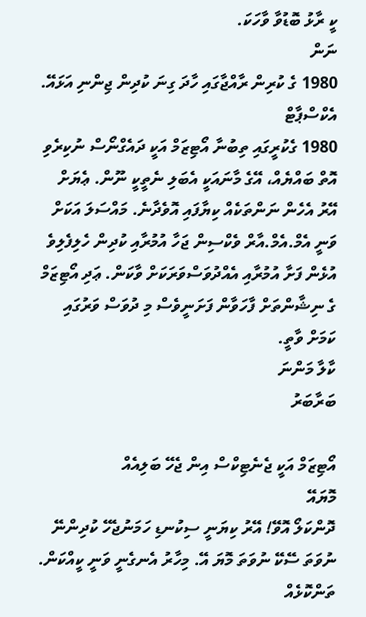ކީ ރާޅު ބޮޑުވާ ވާހަކަ.
ނަން
1980 ގެ ކުރިން ރާއްޖާގައި ހާދަ ގިނަ ކުދިން ޖިންނި އަޅައޭ.
އެކްސްޕާޓް
1980 ގެކުރީގައި ތިބުނާ އޯޓިޒަމް އަކީ ދައެގްނޯސް ނުކިރެވި އޮތް ބައްޔެއް، އޭގެ މާނައަކީ އެބަލި ނެތީކީ ނޫން. ޢެޔަށް އޭރު އެހެން ނަންތަކެއް ކިޔާފައި އޮވެދާނެ. މައްސަލަ އަކަށް ވަނީ އެމް.އެމް.އާރް ވެކްސިން ޖަހާ އުމުރާއި ކުދިން ހެލިފެލިވެ އުޅެން ފަށާ އުމުރާއި އެއްދުވަސްވަރަކަށް ވާކަން. ޢަދި އޯޓިޒަމް ގެ ނިޝާންތަށް ފާހަވާން ފަށަނީވެސް މި ދުވަސް ވަރުގައި ކަމަށް ވާތީ.
ކާލާ މަންނަ
ބަރާބަރު

އޯޓިޒަމް އަކީ ޖެނެޓިކްސް އިން ޖެހޭ ބަލިއެއް
މޮޔައޭ
ދޮންކަލޯ އޮވޭ! އޭރު ކިޔަނީ ސިކުނޑި ހަމަނުޖެހޭ ކުދިންނޭ ނުވަތަ ސޭކޭ ނުވަތަ މޮޔަ އޭ. މިހާރު އެނގެނީ ވަނީ ކީއްކަން. ތަންކޮޅެއް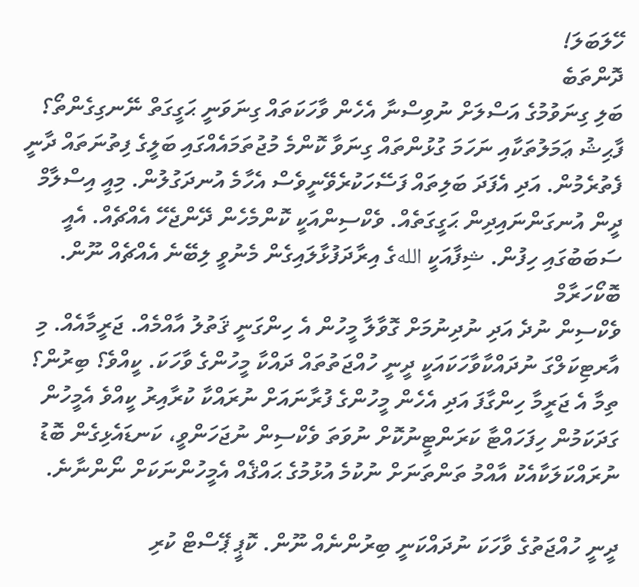ހޭލަބަލަ!
ދޮންތަބެ
ބަލި ގިނަވުމުގެ އަސްލަށް ނުވިސްނާ އެހެން ވާހަކަތައް ގިނަވަނީ ޙަގީގަތް ނޭނގިގެންތޯ؟ ފާޙިޝު ޢަމަލުތަކާއި ނަހަމަ ގުޅުންތައް ގިނަވާ ކޮންމެ މުޖުތަމައެއްގައި ބަލީގެ ފިތުނަތައް ދާނީ ފެތުރެމުން. އަދި އެފަދަ ބަލިތައް ފަސޭހަކުރެވޭނީވެސް އެހާމެ އުނދަގުލުން. މިއީ އިސްލާމް ދީން އުނގަންނައިދިން ޙަގީގަތެއް. ވެކްސިންއަކީ ކޮންމެހެން ދޭންޖެހޭ އެއްޗެއް. އެއީ ސަބަބުގައި ހިފުން. ޝިފާއަކީ اللهގެ އިރާދަފުޅާލައިގެން މެނުވީ ލިބޭނެ އެއްޗެއް ނޫން.
ބޮކޯހަރާމް
ވެކްސިން ނުދެ އަދި ނުދިނުމަށް ގޮވާލާ މީހުން އެ ހިންގަނީ ޤަތުލު އާއްމެއް. ޖަރީމާއެއް. މި އާރޓިކަލްގަ ނުދައްކާވާހަކައަކީ ދީނީ ހުއްޖަތުތައް ދައްކާ މީހުންގެ ވާހަކަ. ކީއްވެ؟ ބިރުން؟ ތިމާ އެ ޖަރީމާ ހިންގާފަ އަދި އެހެން މީހުންގެ ފުރާނައަށް ނުރައްކާ ކުރާއިރު ކީއްވެ އެމީހުން ގަދަކަމުން ހިފަހައްޓާ ކަރަންޓީނުކޮށް ނުވަތަ ވެކްސިން ނުޖަހަންވީ، ކަނޑައެޅިގެން ބޮޑު ނުރައްކަލަކާއެކު އާއްމު ތަންތަނަށް ނުކުމެ އުޅުމުގެ ޙައްޤެއް އެމީހުންނަކަށް ނޯންނާނެ.

ދީނީ ހުއްޖަތުގެ ވާހަކަ ނުދައްކަނީ ބިރުންނެއް ނޫން. ކޮޕީ ޕޭސްޓް ކުރި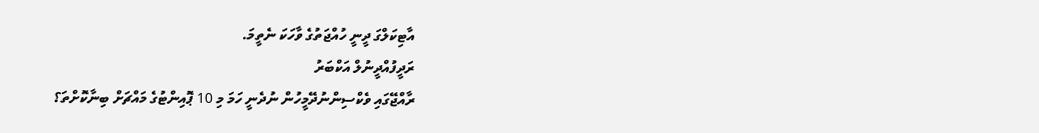އާޓިކަލްގަ ދީނީ ހުއްޖަތުގެ ވާހަކަ ނެތީމަ.
ރަދީފުއްދީނުލް އަކްބަރު
ރާއްޖޭގައި ވެކްސިންނުދޭމީހުން ނުދެނީ ހަމަ މި 10 ޕޮއިންޓުގެ މައްޗަށް ބިނާކޮށްތަ؟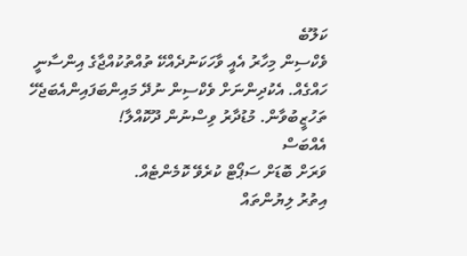ކަލޫބެ
ވެކްސިން މިހާރު އެއީ ވާހަކަނުދެއްކޭ ތުއްތުކުއްޖާގެ އިންސާނީ ހައްގެއް. އެކުދިންނަށް ވެކްސިން ނުދޭ މައިންބަފައިންއެބަޖެހޭ ތަހުޒީބުވާން. މުޑުދާރު ވިސްނުން ދޫކޮއްލާ!
އެއްބަސް
ވަރަށް ބޮޑަށް ސަޕޯޓް ކުރެވޭ ކޮމެންޓެއް.
އިތުރު ލިޔުންތައް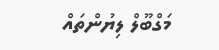މަގްބޫލް ލިޔުންތައް